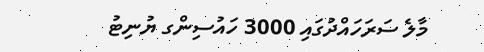މާލެ ސަރަހައްދުގައި 3000 ހައުސިންގ ޔުނިޓު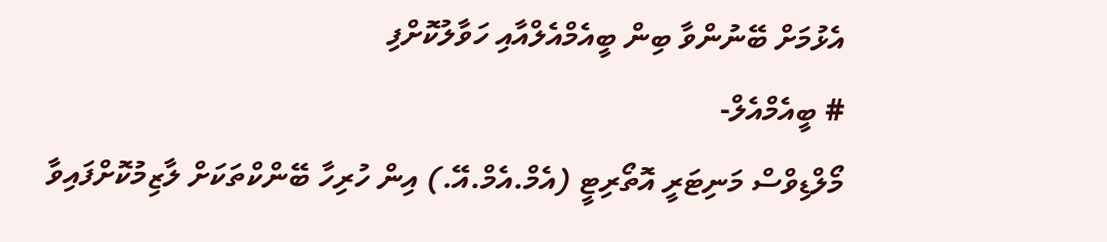އެޅުމަށް ބޭނުންވާ ބިން ބީއެމްއެލްއާއި ހަވާލުކޮށްފި
# ބީއެމްއެލް-
މޯލްޑިވްސް މަނިޓަރީ އޮތޯރިޓީ (އެމް.އެމް.އޭ.) އިން ހުރިހާ ބޭންކްތަކަށް ލާޒިމުކޮށްފައިވާ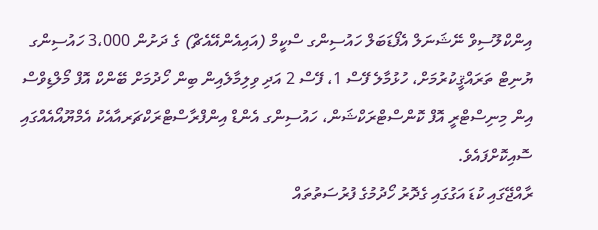އިންކްލޫސިވް ނޭޝަނަލް އެފޯޑަބަލް ހައުސިންގ ސްކީމް (އައިއެންއޭއެޗް) ގެ ދަށުން 3،000 ހައުސިންގ ޔުނިޓް ތަރައްޤީކުރުމަށް، ހުޅުމާލެ ފޭސް 1، ފޭސް 2 އަދި ވިލިމާލެއިން ބިން ހޯދުމަށް ބޭންކް އޮފް މޯލްޑިވްސް އިން މިނިސްޓްރީ އޮފް ކޮންސްޓްރަކްޝަން، ހައުސިންގ އެންޑް އިންފްރާސްޓްރަކްޗަރއާއެކު އެމްޔޫއޯއެއްގައި ސޮއިކޮށްފައެވެ.
ރާއްޖޭގައި ކުޑަ އަގުގައި ގެދޮރު ހޯދުމުގެ ފުރުސަތުތައް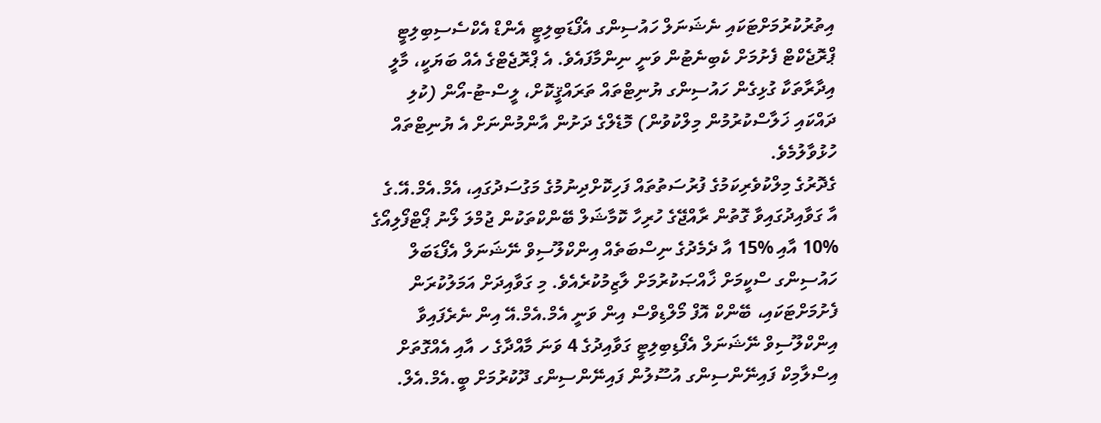އިތުރުކުރުމަށްޓަކައި ނެޝަނަލް ހައުސިންގ އެފޯޑަބިލިޓީ އެންޑް އެކްސެސިބިލިޓީ ޕްރޮޖެކްޓް ފެށުމަށް ކެބިނެޓުން ވަނީ ނިންމާފައެވެ. އެ ޕްރޮޖެޓްގެ އެއް ބަޔަކީ، މާލީ އިދާރާތަކާ ގުޅިގެން ހައުސިންގ ޔުނިޓްތައް ތަރައްޤީކޮށް، ލީސް-ޓު-އޯން (ކުލި ދައްކައި ޚަލާސްކުރުމުން މިލްކުވުން) މޮޑެލްގެ ދަށުން އާންމުންނަށް އެ ޔުނިޓްތައް ހުޅުވާލުމެވެ.
ގެދޮރުގެ މިލްކުވެރިކަމުގެ ފުރުސަތުތައް ފަހިކޮށްދިނުމުގެ މަގުސަދުގައި، އެމް.އެމް.އޭ.ގެ އާ ގަވާއިދުގައިވާ ގޮތުން ރާއްޖޭގެ ހުރިހާ ކޮމާޝަލް ބޭންކްތަކުން ޖުމްލަ ލޯނު ޕޯޓްފޯލިއޯގެ %10 އާއި %15 އާ ދެމެދުގެ ނިސްބަތެއް އިންކްލޫސިވް ނޭޝަނަލް އެފޯޑަބަލް ހައުސިންގ ސްކީމަށް ޚާއްޞަކުރުމަށް ލާޒިމުކުރެއެވެ. މި ގަވާއިދަށް އަމަލުކުރަން ފެށުމަށްޓަކައި، ބޭންކް އޮފް މޯލްޑިވްސް އިން ވަނީ އެމް.އެމް.އޭ އިން ނެރެފައިވާ އިންކްލޫސިވް ނޭޝަނަލް އެފޯޑިބިލިޓީ ގަވާއިދުގެ 4 ވަނަ މާއްދާގެ ހ އާއި އެއްގޮތަށް އިސްލާމިކް ފައިނޭންސިންގ އުސޫލުން ފައިނޭންސިންގ ދޫކުރުމަށް ބީ.އެމް.އެލް.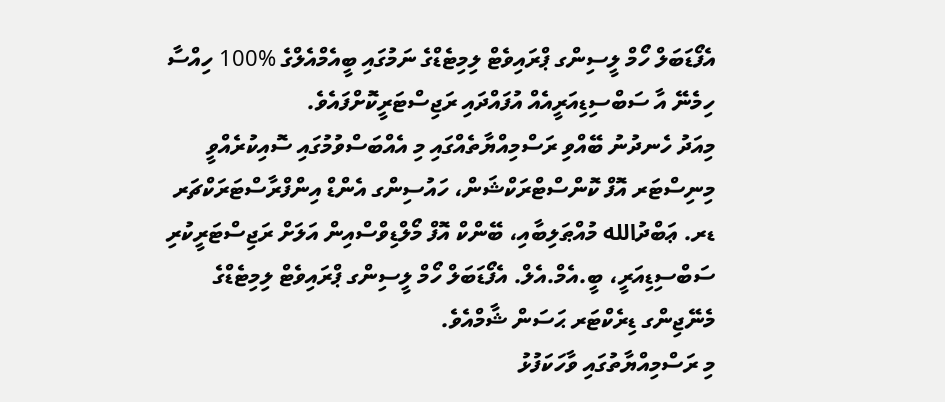އެފޯޑަބަލް ހޯމް ލީސިންގ ޕްރައިވެޓް ލިމިޓެޑްގެ ނަމުގައި ބީއެމްއެލްގެ %100 ހިއްސާ ހިމެނޭ އާ ސަބްސިޑިއަރީއެއް އުފައްދައި ރަޖިސްޓަރީކޮށްފައެވެ.
މިއަދު ހެނދުނު ބޭއްވި ރަސްމިއްޔާތެއްގައި މި އެއްބަސްވުމުގައި ސޮއިކުރެއްވީ މިނިސްޓަރ އޮފް ކޮންސްޓްރަކްޝަން، ހައުސިންގ އެންޑް އިންފްރާސްޓަރަކްޗަރ ޑރ. ޢަބްދުالله މުއްޠަލިބާއި، ބޭންކް އޮފް މޯލްޑިވްސްއިން އަލަށް ރަޖިސްޓަރީކުރި ސަބްސިޑިއަރީ، ބީ.އެމް.އެލް. އެފޯޑަބަލް ހޯމް ލީސިންގ ޕްރައިވެޓް ލިމިޓެޑްގެ މެނޭޖިންގ ޑިރެކްޓަރ ޙަސަން ޝާމްއެވެ.
މި ރަސްމިއްޔާތުގައި ވާހަކަފުޅު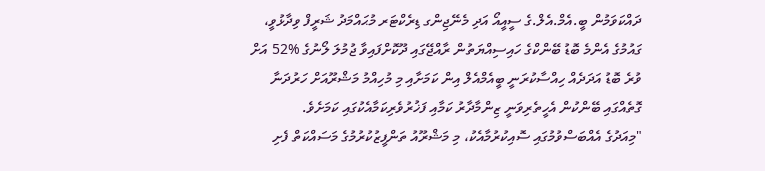ދައްކަވަމުން ބީ.އެމް.އެލް.ގެ ސީއީއޯ އަދި މެނޭޖިންގ ޑިރެކްޓަރ މުޙައްމަދު ޝަރީފް ވިދާޅުވީ، ގައުމުގެ އެންމެ ބޮޑު ބޭންކްގެ ހައިސިއްޔަތުން ރާއްޖޭގައި ދޫކޮށްފައިވާ ޖުމުލަ ލޯނުގެ %52 އަށް ވުރެ ބޮޑު އަދަދެއް ހިއްސާކުރަނީ ބީއެމްއެލް އިން ކަމަށާއި މި މުހިއްމު މަޝްރޫއަށް ހަރުދަނާ ގޮތެއްގައި ބޭންކުން އެހީތެރިވަނީ ޒިންމާދާރު ކަމާއި ފަޚުރުވެރިކަމާއެކުގައި ކަމަށެވެ.
"މިއަދުގެ އެއްބަސްވުމުގައި ސޮއިކުރުމާއެކު، މި މަޝްރޫއު ތަންފީޒުކުރުމުގެ މަސައްކަތް ފެށި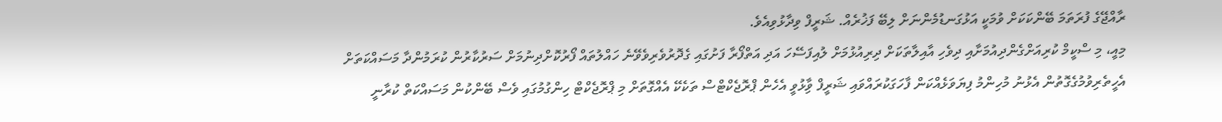ރާއްޖޭގެ ފުރަތަމަ ބޭންކަކަށް ވުމަކީ އަޅުގަނޑުމެންނަށް ލިބޭ ފަޚުރެއް. ޝަރީފް ވިދާޅުވިއެވެ.
މިއީ، މި ސްކީމް ކުރިއަށްގެންދިއުމަށާއި ދިވެހި އާއިލާތަކަށް ދިރިއުޅުމަށް ލުއިފަސޭހަ އަދި އަތްފޯރާ ފަށުގައި ގެދޮރުވެރިވެވޭނެ ހައްލުތައް ފޯރުކޮށްދިނުމަށް ސަރުކާރުން ކުރަމުންދާ މަސައްކަތަށް އެހީތެރިވުމުގެގޮތުން އެޅުނު މުހިންމު ފިޔަވަޅެއްކަން ފާހަގަކުރައްވައި ޝަރީފް ވިާޅުވީ އެހެން ޕްރޮޖެކްޓްސް ތަކެކޭ އެއްގޮތަށް މި ޕްރޮޖެކްޓް ހިންގުމުގައި ވެސް ބޭންކުން މަސައްކަތް ކުރާނީ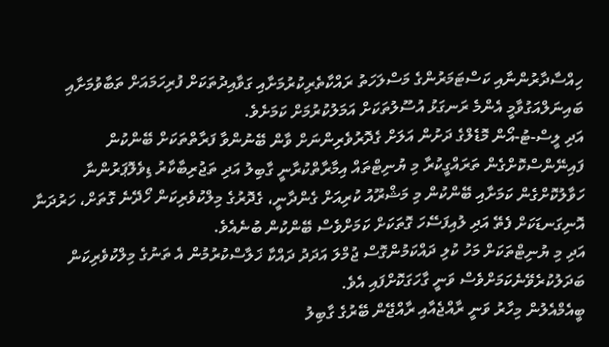ހިއްސާދާރުންނާއި ކަސްޓަމަރުންގެ މަސްލަހަތު ރައްކާތެރިކުރުމަށާއި ގަވާއިދުތަކަށް ފުރިހަމައަށް ތަބާވުމަށާއި ބައިނަލްއަގުވާމީ އެންމެ ރަނގަޅު އުސޫލުތަކަށް އަމަލުކުރުމަށް ކަމަށެވެ.
އަދި ލީސް-ޓު-އޯން މޮޑެލްގެ ދަށުން އަލަށް ގެދޮރުވެރިންނަށް ވާން ބޭނުންވާ ފަރާތްތަކަށް ބޭންކުން ފައިނޭންސްކޮށްގެން ތަރައްގީކުރާ މި ޔުނިޓްތައް އިމާރާތްކުރާނީ ގާބިލު އަދި ތަޖުރިބާކާރު ޑިވެލޮޕަރުންނާ ހަވާލުކޮށްގެން ކަމަށާއި ބޭންކުން މި މަޝްރޫއު ކުރިއަށް ގެންދާނީ، ގެދޮރުގެ މިލްކުވެރިކަން ހޯދޭނެ ގޮތަށް، ހަރުދަނާ އޮނިގަނޑަކަށް ފެތޭ އަދި ލުއިފަސޭހަ ގޮތަކަށް ކަމަށްވެސް ބޭންކުން ބުނެއެވެ.
އަދި މި ޔުނިޓްތަކަށް މަހު ކުލި ދައްކަމުންގޮސް ޖުމްލަ އަދަދު ދައްކާ ޚަލާސްކުރުމުން އެ ތަނުގެ މިލްކުވެރިކަން ބަދަލުކުރެވޭނެކަމަށްވެސް ވަނީ ގާހަގަކޮށްފައި އެވެ.
ބީއެމްއެލުން މިހާރު ވަނީ ރާއްޖެއާއި ރާއްޖޭން ބޭރުގެ ގާބިލު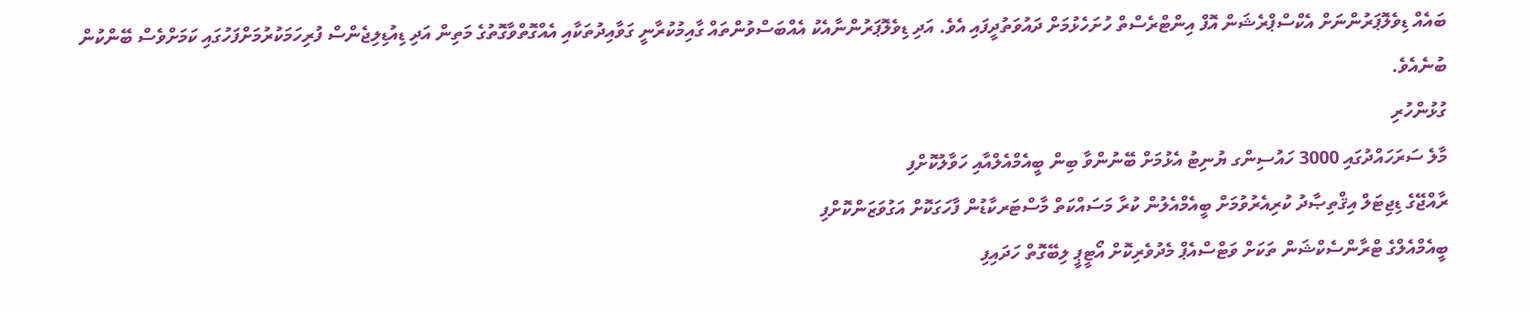ބައެއް ޑިވެލޮޕަރުންނަށް އެކްސްޕްރެޝަން އޮފް އިންޓްރެސްތް ހުށަހެޅުމަށް ދައުވަތުދީފައި އެވެ. އަދި ޑިވެލޮޕަރުންނާއެކު އެއްބަސްވުންތައް ގާއިމުކުރާނީ ގަވާއިދުތަކާއި އެއްގޮތްވާގޮތުގެ މަތިން އަދި ޑިއުޑިލިޖެންސް ފުރިހަމަކުރުމަށްފަހުގައި ކަމަށްވެސް ބޭންކުން ބުނެއެވެ.
ގުޅުންހުރި
މާލެ ސަރަހައްދުގައި 3000 ހައުސިންގ ޔުނިޓު އެޅުމަށް ބޭނުންވާ ބިން ބީއެމްއެލްއާއި ހަވާލުކޮށްފި
ރާއްޖޭގެ ޑިޖިޓަލް އިޤްތިޞާދު ކުރިއެރުވުމަށް ބީއެމްއެލުން ކުރާ މަސައްކަތް މާސްޓަރކާޑުން ފާހަގަކޮށް އަގުވަޒަންކޮށްފި
ބީއެމްއެލްގެ ޓްރާންސެކްޝަން ތަކަށް ވަޓްސްއެޕް މެދުވެރިކޮށް އޯޓީޕީ ލިބޭގޮތް ހަދައިފި